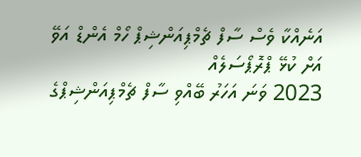އަނެއްކާ ވެސް ސާފް ޗެމްޕިއަންޝިޕް ހޯމް އެންޑް އަވޭ އަށް ކުޅޭ ޕްރޮޕޯސަލެއް
2023 ވަނަ އަހަރު ބޭއްވި ސާފް ޗެމްޕިއަންޝިޕްގެ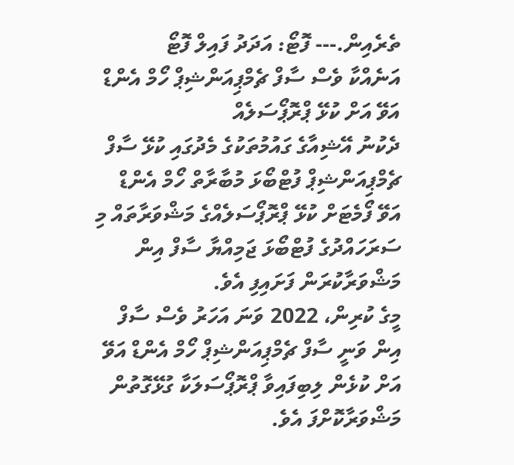ތެރެއިން.--- ފޮޓޯ: އަދަދު ފައިލް ފޮޓޯ
އަނެއްކާ ވެސް ސާފް ޗެމްޕިއަންޝިޕް ހޯމް އެންޑް އަވޭ އަށް ކުޅޭ ޕްރޮޕޯސަލެއް
ދެކުނު އޭޝިއާގެ ގައުމުތަކުގެ މެދުގައި ކުޅޭ ސާފް ޗެމްޕިއަންޝިޕް ފުޓްބޯޅަ މުބާރާތް ހޯމް އެންޑް އަވޭ ފޯމެޓަށް ކުޅޭ ޕްރޮޕޯސަލެއްގެ މަޝްވަރާތައް މި ސަރަހައްދުގެ ފުޓްބޯޅަ ޖަމިއްޔާ ސާފް އިން މަޝްވަރާކުރަން ފަށައިފި އެވެ.
މީގެ ކުރިން، 2022 ވަނަ އަހަރު ވެސް ސާފް އިން ވަނީ ސާފް ޗެމްޕިއަންޝިޕް ހޯމް އެންޑް އަވޭ އަށް ކުޅެން ލިބިފައިވާ ޕްރޮޕޯސަލަކާ ގުޅޭގޮތުން މަޝްވަރާކޮށްފަ އެވެ.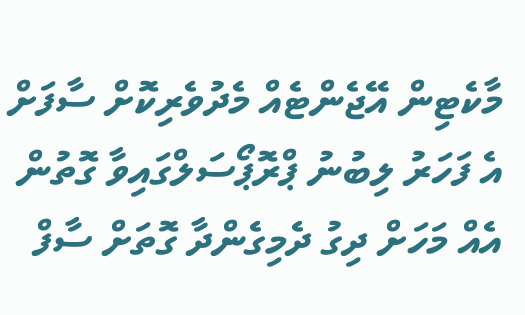މާކެޓިން އޭޖެންޓެއް މެދުވެރިކޮށް ސާފަށް އެ ފަހަރު ލިބުނު ޕްރޮޕޯސަލްގައިވާ ގޮތުން އެއް މަހަށް ދިގު ދެމިގެންދާ ގޮތަށް ސާފް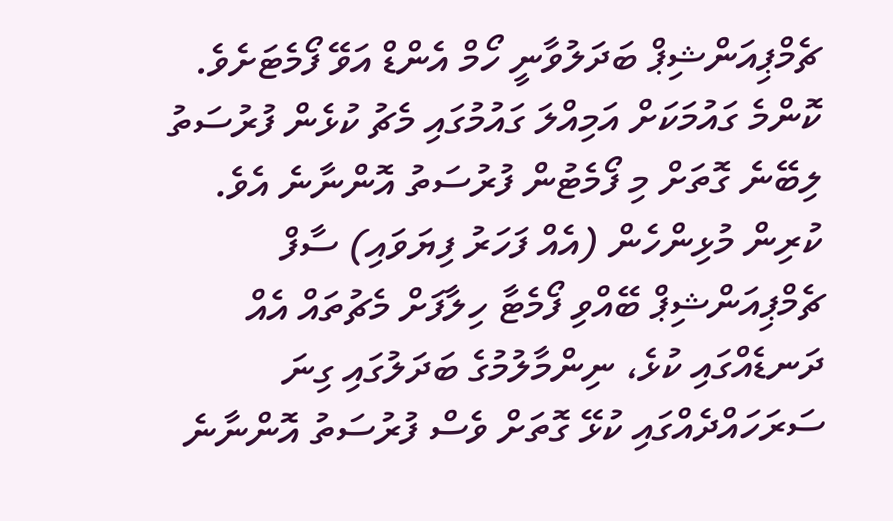ޗެމްޕިއަންޝިޕް ބަދަލުވާނީ ހޯމް އެންޑް އަވޭ ފޯމެޓަށެވެ. ކޮންމެ ގައުމަކަށް އަމިއްލަ ގައުމުގައި މެޗު ކުޅެން ފުރުސަތު ލިބޭނެ ގޮތަށް މި ފޯމެޓުން ފުރުސަތު އޮންނާނެ އެވެ. ކުރިން މުޅިންހެން (އެއް ފަހަރު ފިޔަވައި) ސާފް ޗެމްޕިއަންޝިޕް ބޭއްވި ފޯމެޓާ ހިލާފަށް މެޗުތައް އެއް ދަނޑެއްގައި ކުޅެ، ނިންމާލުމުގެ ބަދަލުގައި ގިނަ ސަރަހައްދެއްގައި ކުޅޭ ގޮތަށް ވެސް ފުރުސަތު އޮންނާނެ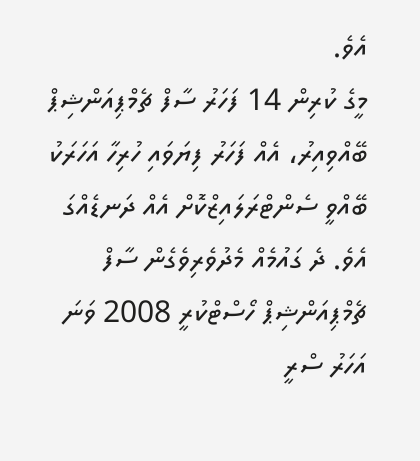އެވެ.
މީގެ ކުރިން 14 ފަހަރު ސާފް ޗެމްޕިއަންޝިޕް ބޭއްވިއިރު، އެއް ފަހަރު ފިޔަވައި ހުރިހާ އަހަރަކު ބޭއްވީ ސެންޓްރަލައިޒްކޮށް އެއް ދަނޑެއްގަ އެވެ. ދެ ގައުމެއް މެދުވެރިވެގެން ސާފް ޗެމްޕިއަންޝިޕް ހޯސްޓްކުރީ 2008 ވަނަ އަހަރު ސްރީ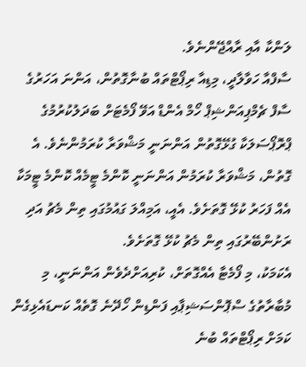ލަންކާ އާއި ރާއްޖޭންނެވެ.
ސާފްއާ ހަވާލާދީ، މިޑިއާ ރިޕޯޓްތައް ބުނާގޮތުން، އަންނަ އަހަރުގެ ސާފް ޗެމްޕިއަންޝިޕް ހޯމް އެންޑް އަވޭ ފޯމެޓަށް ބަދަލުކުރުމުގެ ޕްރޮޕޯސަލަކާ ގުޅޭގޮތުން އަންނަނީ މަޝްވަރާ ކުރަމުންނެވެ. އެ ގޮތުން، މަޝްވަރާ ކުރަމުން އަންނަނީ ކޮންމެ ޓީމެއް ކޮންމެ ޓީމަކާ އެއް ފަހަރު ކުޅޭ ގޮތަށެވެ. އެއީ، އަމިއްލަ ގައުމުގައި ތިން މެޗު އަދި ރަށުންބޭރުގައި ތިން މެޗު ކުޅޭ ގޮތަށެވެ.
އެކަމަކު، މި ފޯމެޓާ އެއްގޮތަށް، ކުރިއަށްދެވެން އަންނަނީ، މި މުބާރާތުގެ ސްޕޮންސަޝިޕާއި ފަންޑިން ހޯދޭނެ ގޮތެއް ކަނޑައެޅިގެން ކަމަށް ރިޕޯޓްތައް ބުނެ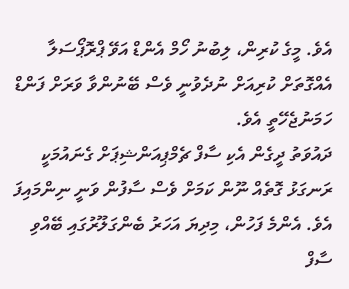އެވެ. މީގެ ކުރިން، ލިބުނު ހޯމް އެންޑް އަވޭ ޕްރޮޕޯސަލާ އެއްގޮތަށް ކުރިއަށް ނުދެވުނީ ވެސް ބޭނުންވާ ވަރަށް ފަންޑް ހަމަނުޖެހޭތީ އެވެ.
ދައުވަތު ދީގެން އެކި ސާފް ޗެމްޕިއަންޝިޕަށް ގެނައުމަކީ ރަނގަޅު ގޮތެއް ނޫން ކަމަށް ވެސް ސާފުން ވަނީ ނިންމައިފަ އެވެ. އެންމެ ފަހުން، މިދިޔަ އަހަރު ބެންގަލޫރުގައި ބޭއްވި ސާފް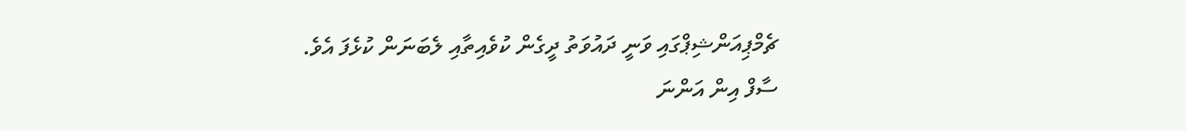ޗެމްޕިއަންޝިޕްގައި ވަނީ ދައުވަތު ދީގެން ކުވެއިތާއި ލެބަނަން ކުޅެފަ އެވެ.
ސާފް އިން އަންނަ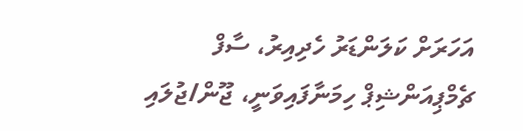އަހަރަށް ކަލަންޑަރު ހެދިއިރު، ސާފް ޗެމްޕިއަންޝިޕް ހިމަނާފައިވަނީ، ޖޫން/ޖުލައި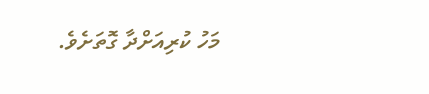މަހު ކުރިއަށްދާ ގޮތަށެވެ.